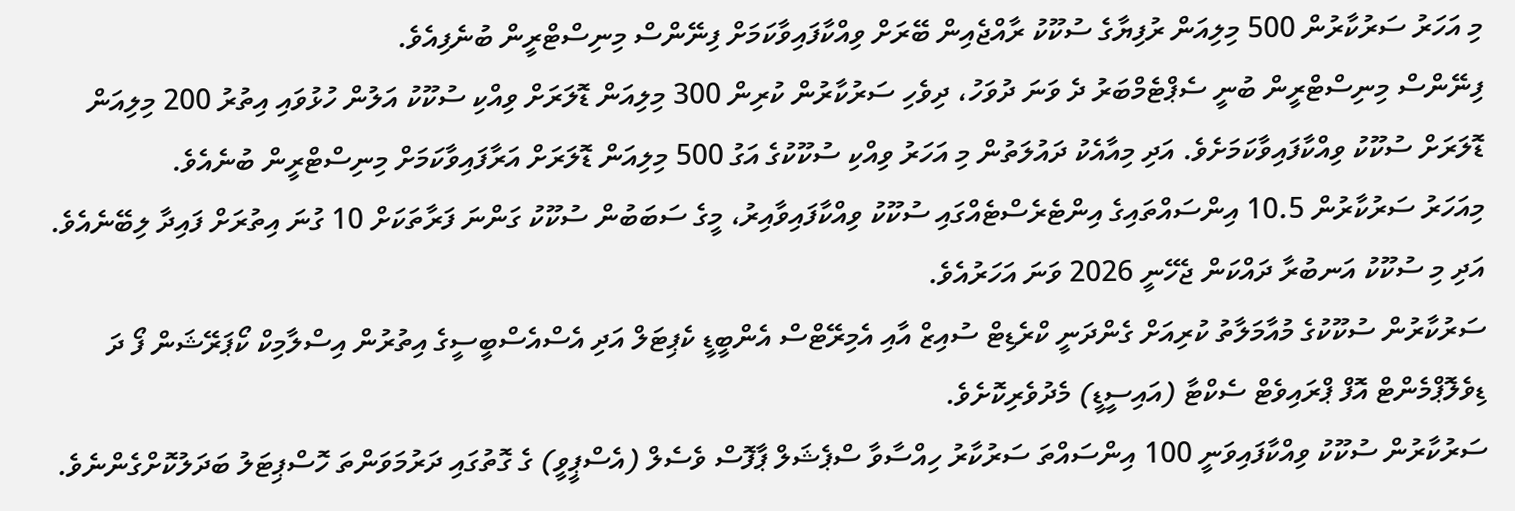މި އަހަރު ސަރުކާރުން 500 މިލިއަން ރުފިޔާގެ ސުކޫކު ރާއްޖެއިން ބޭރަށް ވިއްކާފައިވާކަމަށް ފިނޭންސް މިނިސްޓްރީން ބުނެފިއެވެ.
ފިނޭންސް މިނިސްޓްރީން ބުނީ ސެޕްޓެމްބަރު ދެ ވަނަ ދުވަހު، ދިވެހި ސަރުކާރުން ކުރިން 300 މިލިއަން ޑޮލަރަށް ވިއްކި ސުކޫކު އަލުން ހުޅުވައި އިތުރު 200 މިލިއަން ޑޮލަރަށް ސުކޫކު ވިއްކާފައިވާކަމަށެވެ. އަދި މިއާއެކު ދައުލަތުން މި އަހަރު ވިއްކި ސުކޫކުގެ އަގު 500 މިލިއަން ޑޮލަރަށް އަރާފައިވާކަމަށް މިނިސްޓްރީން ބުނެއެވެ.
މިއަހަރު ސަރުކާރުން 10.5 އިންސައްތައިގެ އިންޓެރެސްޓެއްގައި ސުކޫކު ވިއްކާފައިވާއިރު، މީގެ ސަބަބުން ސުކޫކު ގަންނަ ފަރާތަކަށް 10 ގުނަ އިތުރަށް ފައިދާ ލިބޭނެއެވެ. އަދި މި ސުކޫކު އަނބުރާ ދައްކަން ޖެހޭނީ 2026 ވަނަ އަހަރުއެވެ.
ސަރުކާރުން ސުކޫކުގެ މުއާމަލާތު ކުރިއަށް ގެންދަނީ ކްރެޑިޓް ސުއިޒް އާއި އެމިރޭޓްސް އެންބީޑީ ކެޕިޓަލް އަދި އެސްއެސްބީސީގެ އިތުރުން އިސްލާމިކް ކޯޕަރޭޝަން ފޯ ދަ ޑިވެލޮޕްމެންޓް އޮފް ޕްރައިވެޓް ސެކްޓާ (އައިސީޑީ) މެދުވެރިކޮށެވެ.
ސަރުކާރުން ސުކޫކު ވިއްކާފައިވަނީ 100 އިންސައްތަ ސަރުކާރު ހިއްސާވާ ސްޕެޝަލް ޕާފޮސް ވެސެލް (އެސްޕީވީ) ގެ ގޮތުގައި ދަރުމަވަންތަ ހޮސްޕިޓަލު ބަދަލުކޮށްގެންނެވެ.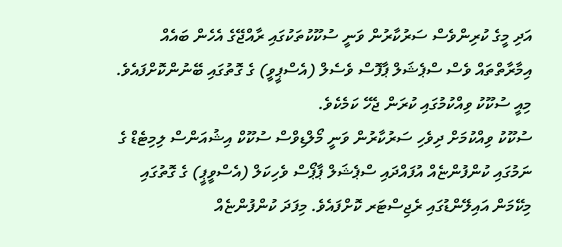އަދި މީގެ ކުރިންވެސް ސަރުކާރުން ވަނީ ސުކޫކުތަކުގައި ރާއްޖޭގެ އެހެން ބައެއް އިމާރާތްތައް ވެސް ސްޕެޝަލް ޕާފޮސް ވެސެލް (އެސްޕީވީ) ގެ ގޮތުގައި ބޭނުންކޮށްފައެވެ. މިއީ ސުކޫކު ވިއްކުމުގައި ކުރަން ޖެހޭ ކަމެކެވެ.
ސުކޫކު ވިއްކުމަށް ދިވެހި ސަރުކާރުން ވަނީ މޯލްޑިވްސް ސުކޫކް އިޝުއަންސް ލިމިޓެޑް ގެ ނަމުގައި ކުންފުންޏެއް އުފައްދައި ސްޕެޝަލް ޕާޕޯސް ވެހިކަލް (އެސްވީޕީ) ގެ ގޮތުގައި މިކޭމަން އައިލޭންޑުގައި ރެޖިސްޓަރ ކޮށްފައެވެ. މިފަދަ ކުންފުންޏެއް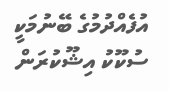އުފެއްދުމުގެ ބޭނުމަކީ ސުކޫކު އިޝޫކުރަން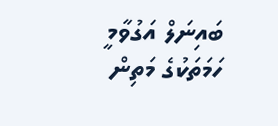ބައިނަލް އަގުވާމީ ހަމަތަކުގެ މަތިން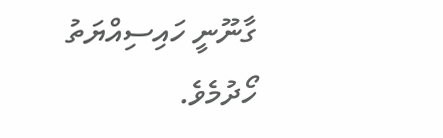ގާނޫނީ ހައިސިއްޔަތު ހޯދުމެވެ.